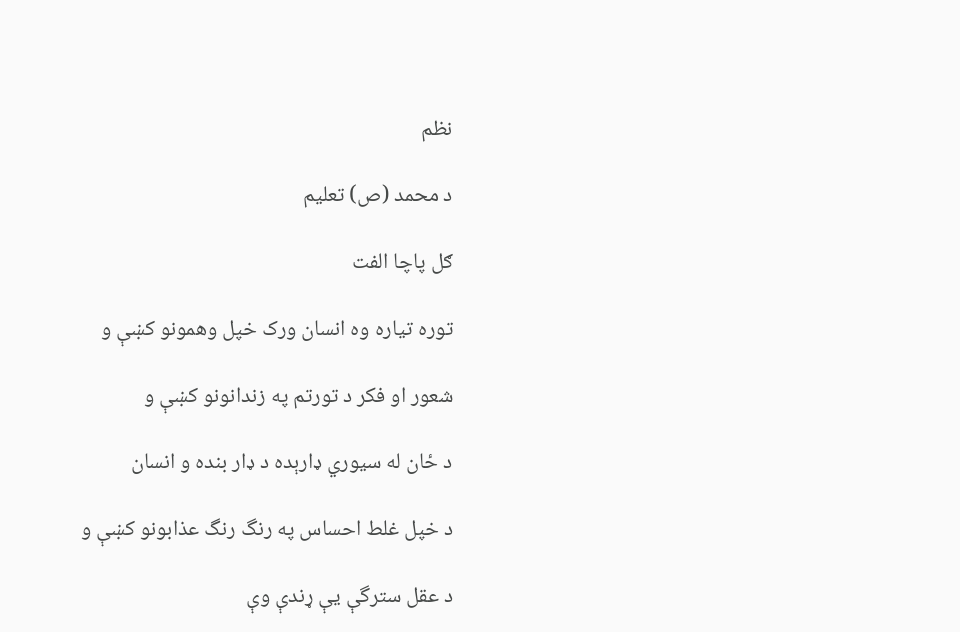نظم

د محمد (ص) تعليم

ګل پاچا الفت

توره تياره وه انسان ورک خپل وهمونو کښې و

شعور او فکر د تورتم په زندانونو کښې و

د ځان له سيوري ډارېده د ډار بنده و انسان

د خپل غلط احساس په رنگ رنگ عذابونو کښې و

د عقل سترگې يې ړندې وې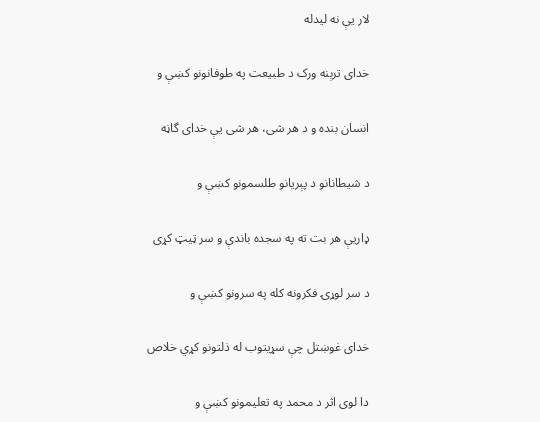لار يې نه ليدله

خدای ترېنه ورک د طبيعت په طوفانونو کښې و

انسان بنده و د هر شی، هر شی يې خدای گاڼه

د شيطانانو د پېريانو طلسمونو کښې و

ډاريې هر بت ته په سجده باندې و سر ټيټ کړی

د سر لوړۍ فکرونه کله په سرونو کښې و

خدای غوښتل چې سړيتوب له ذلتونو کړي خلاص

دا لوی اثر د محمد په تعليمونو کښې و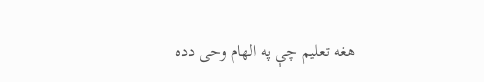هغه تعليم چې په الهام وحی دده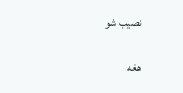نصيب شو

هغه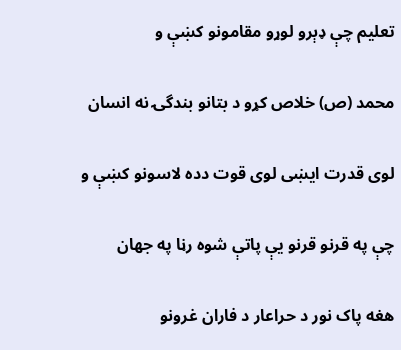تعليم چې ډېرو لوړو مقامونو کښې و

محمد (ص) خلاص کړو د بتانو بندگۍ نه انسان

لوی قدرت ايښی لوی قوت دده لاسونو کښې و

چې په قرنو قرنو يې پاتې شوه رڼا په جهان

هغه پاک نور د حراعار د فاران غرونو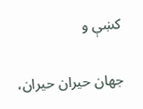کښې و

جهان حيران حيران،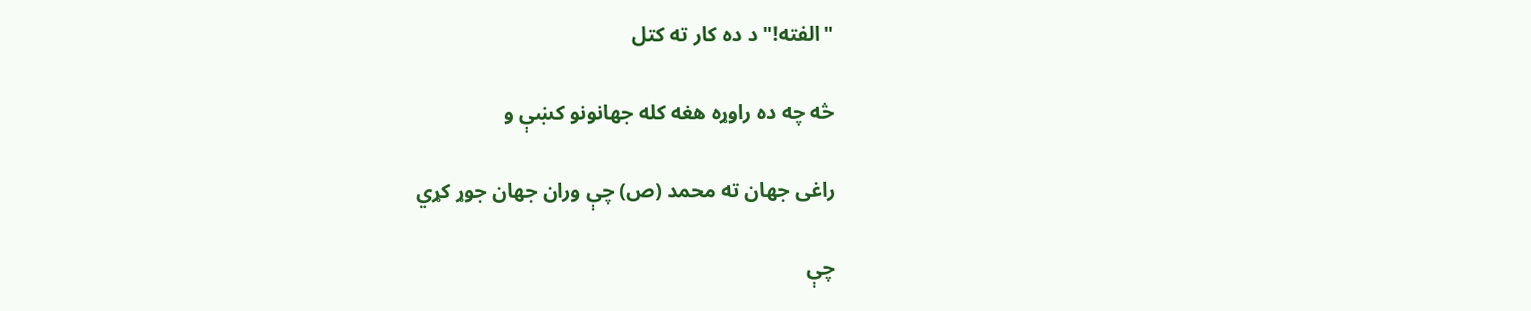"الفته!" د ده کار ته کتل

څه چه ده راوړه هغه کله جهانونو کښې و

راغی جهان ته محمد (ص) چې وران جهان جوړ کړي

چې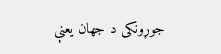جوړونکی د جهان يعنې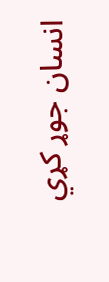انسان جوړ کړي